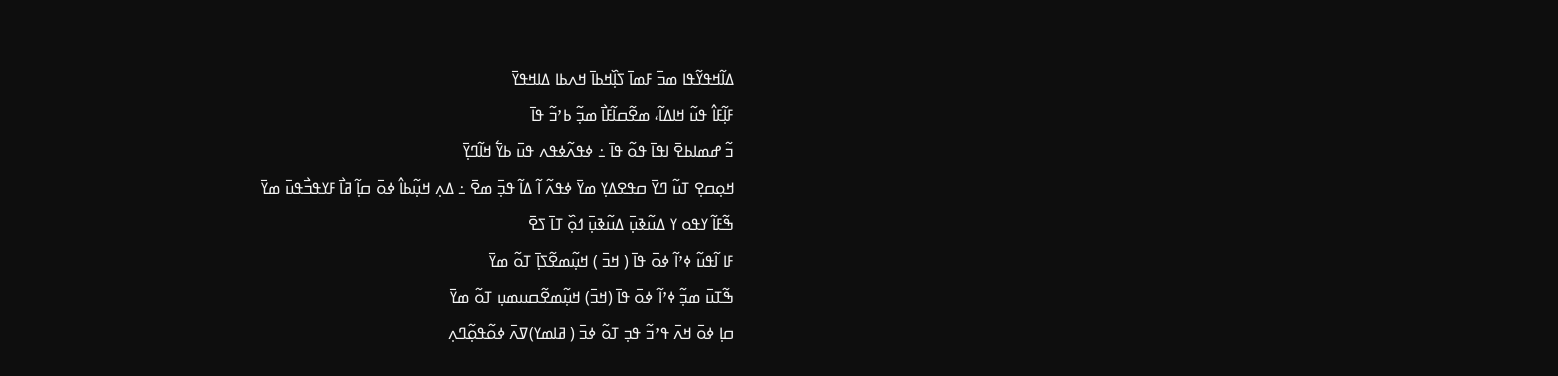ߡߊ߬ߞߟߌ߬ߟߊ ߘߏ߫ ߓߘߊ߫ ߖߊ߲߰ߞߕߊ߫ ߞߍߕߊ ߡߊߞߟߌ߫
ߓߊ߲߬ߓߊ߮ ߟߎ߬ ߞߊߡߊ߬، ߘߐ߬ߛߊ߬ߓߊ߯ ߘߏ߲߬ ߕߴߏ߬ ߟߊ߫
ߏ߬ ߝߘߊߕߐ߫ ߊߟߊ߫ ߟߋ߬ ߟߊ߫ ߸ ߦߟߍ߬ߦߟߍ ߟߎ߫ ߕߌ߱ ߞߊ߬ߣߌ߲߫
ߞߋ߲ߛߐ߲ ߠߎ߬ ߣߌ߫ ߛߟߐߡߌ߲ ߘߌ߫ ߦߟߍ߬ ߊ߬ ߡߊ߬ ߟߏ߲߫ ߘߐ߫ ߸ ߡߍ߲ ߞߎ߲߬ߕߊ߮ ߦߋ߫ ߛߊ߲߬ ߥߊ߯ ߓߌߟߏ߯ߟߎ߫ ߘߌ߫
ߒ߬ߓߊ߬ ߌߟߋ ߌ ߡߎ߬ߢߎ߲߫ ߡߎ߬ߢߎ߲߫ ߗߋ߲߰ ߠߊ߫ ߖߐ߫
ߓߊ ߊ߬ߟߎ߬ ߦߴߊ߬ ߦߋ߫ ߟߊ߫ ( ߞߏ߫ ) ߞߎ߲߬ߘߐ߬ߖߊ߲߫ ߠߋ߬ ߘߌ߫
ߒ߬ߠߎ߫ ߘߏ߲߬ ߦߴߊ߬ ߦߋ߫ ߟߊ߫ (ߞߏ߫) ߞߎ߲߬ߘߐ߬ߛߎߘߎ߲ ߠߋ߬ ߘߌ߫
ߛߊ߲ ߦߋ߫ ߞߍ߫ ߟߴߏ߬ ߟߏ߲ ߠߋ߬ ߦߏ߫ ( ߥߊߘߌ)ߜߍ߫ ߦߋ߬ߟߋ߲߬ߣߍ߲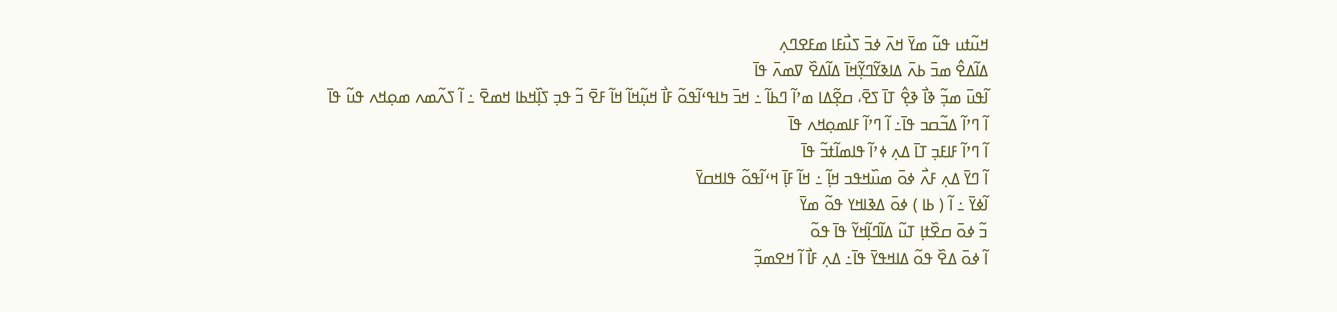ߞߎ߬ߙߎ ߟߎ߬ ߘߌ߫ ߞߍ߫ ߦߏ߫ ߖߎ߯ߓߊ ߘߓߐߣߍ߲
ߡߊ߬ߡߐ߮ ߘߏ߫ ߕߍ߫ ߡߊߢߌ߬ߣߌ߲߬ߞߊ߫ ߡߊ߬ߡߐ߰ ߜߘߍ߫ ߟߊ߫
ߊ߬ߟߎ߫ ߘߏ߲߬ ߢߊ߯ ߢߐ߲߮ ߠߊ߫ ߖߐ߫، ߛߐ߲߬ߡߊ ߘߴߊ߬ ߣߕߊ߬ ߸ ߞߏ߫ ߤߊߟߵߊ߬ߟߋ߬ ߓߊ߯ ߞߎ߲߬ߞߊ߬ ߞߊ߬ ߓߐ߫ ߏ߬ ߟߏ߲ ߖߊ߲߰ߞߕߊ ߞߘߐ߫ ߸ ߊ߬ ߖߍ߬ߘߍ ߘߋ߲ߞߍ ߟߎ߬ ߟߊ߫
ߊ߬ ߣߴߊ߬ ߡߏ߬ߛߏ ߟߊ߫߸ ߊ߬ ߣߴߊ߬ ߓߊߘߋ߲ߞߍ ߟߊ߫
ߊ߬ ߣߴߊ߬ ߓߊߓߏ߲ ߠߊ߫ ߡߍ߲ ߦߴߊ߬ ߟߊߘߊ߬ߙߏ߬ ߟߊ߫
ߊ߬ ߣߌ߫ ߡߍ߲ ߓߍ߯ ߦߋ߫ ߘߎ߰ߞߟߏ ߞߊ߲߬ ߸ ߞߊ߬ ߓߊ߲߫ ߞߵߊ߬ߟߋ߬ ߟߊߞߛߌ߫
ߊ߬ߦߌ߫ ߸ ߊ߬ ( ߕߊ ) ߦߋ߫ ߡߢߊߞߌ ߟߋ߬ ߘߌ߫
ߏ߬ ߦߋ߫ ߛߐ߰ߙߊ߲ ߠߎ߬ ߡߊ߬ߣߊ߲߬ߞߌ߬ ߟߊ߫ ߟߋ߬
ߊ߬ ߦߋ߫ ߡߐ߰ ߟߋ߬ ߡߊߞߟߌ߫ ߟߊ߫߸ ߡߍ߲ ߓߊ߯ ߊ߬ ߞߐߘߏ߲߬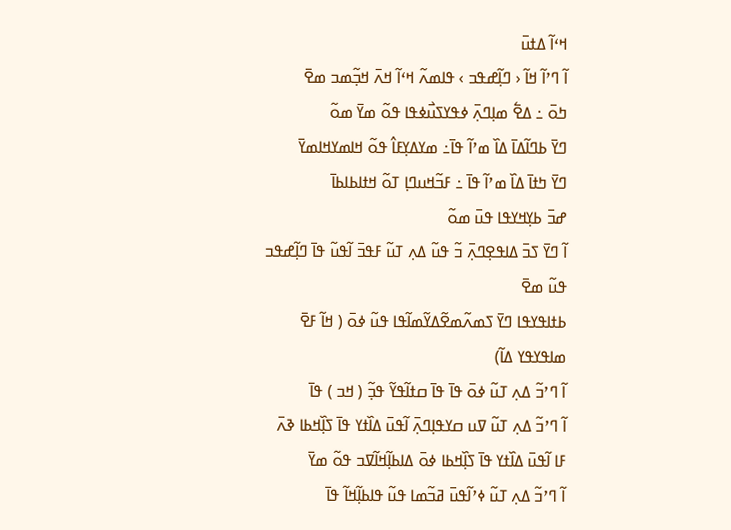ߞߵߊ߬ ߡߙߎ߫
ߊ߬ ߣߴߊ߬ ߞߊ߬ ‹ ߣߊ߲߬ߝߟߏ › ߟߊߘߍ߬ ߞߵߊ߬ ߞߍ߫ ߞߏ߲߬ߘߏ ߘߐ߫
ߤߋ߫ ߸ ߡߐ߱ ߘߊ߲ߣߍ߲߫ ߦߟߌߖߎ߯ߦߟߊ ߟߋ߬ ߘߌ߫ ߘߋ߬
ߣߌ߫ ߕߣߊ߬ߡߊ߫ ߡߊ߰ ߘߴߊ߬ ߟߊ߫߸ ߘߌߡߌ߲ߓߊ߮ ߟߋ߬ ߞߊߘߌߞߊߘߌ߫
ߣߌ߫ ߤߙߊ߫ ߡߊ߰ ߘߴߊ߬ ߟߊ߫ ߸ ߓߏ߬ߞߎߣߊ߲ ߠߋ߬ ߞߙߊߕߊߕߊ߫
ߝߏ߫ ߕߌ߲ߞߌߟߊ ߟߎ߫ ߘߋ߬
ߊ߬ ߣߌ߫ ߖߏ߫ ߡߊߟߐ߲ߣߍ߲߫ ߏ߬ ߟߎ߬ ߡߍ߲ ߠߎ߬ ߓߟߏ߫ ߊ߬ߟߎ߬ ߟߊ߫ ߣߊ߲߬ߝߟߏ ߟߎ߬ ߘߐ߫
ߕߙߊߟߌߟߊ ߣߌ߫ ߖߘߍ߬ߘߐ߬ߡߌ߬ߘߊ߬ߟߊ ߟߎ߬ ߦߋ߫ ( ߞߊ߬ ߓߐ߫ ߘߊߟߌߟߌ ߡߊ߬)
ߊ߬ ߣߴߏ߬ ߡߍ߲ ߠߎ߬ ߦߋ߫ ߟߊ߫ ߟߊ߫ ߛߙߊ߬ߟߌ߬ ߟߏ߲߬ ( ߞߏ ) ߟߊ߫
ߊ߬ ߣߴߏ߬ ߡߍ߲ ߠߎ߬ ߜߎ ߛߌߟߊ߲ߣߍ߲߫ ߊ߬ߟߎ߫ ߡߊ߰ߙߌ ߟߊ߫ ߖߊ߲߰ߞߕߊ ߢߍ߫
ߓߊ ߊ߬ߟߎ߫ ߡߊ߰ߙߌ ߟߊ߫ ߖߊ߲߰ߞߕߊ ߦߋ߫ ߡߊߕߊ߲߬ߞߊ߬ߜߏ ߟߋ߬ ߘߌ߫
ߊ߬ ߣߴߏ߬ ߡߍ߲ ߠߎ߬ ߦߴߊ߬ߟߎ߫ ߥߏ߬ߘߊ ߟߎ߬ ߟߊߕߊ߲߬ߞߊ߬ ߟߊ߫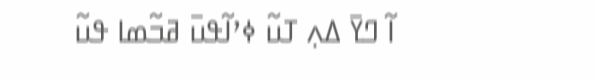ߊ߬ ߣߌ߫ ߡߍ߲ ߠߎ߬ ߦߴߊ߬ߟߎ߫ ߥߏ߬ߘߊ ߟߎ߬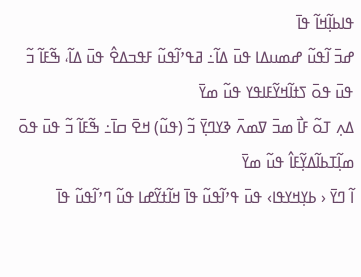ߟߊߕߊ߲߬ߞߊ߬ ߟߊ߫
ߝߏ߫ ߊ߬ߟߎ߬ ߝߘߎߡߊ ߟߎ߫ ߡߊ߬߸ ߥߟߴߊ߬ߟߎ߬ ߓߟߏߡߐ߮ ߟߎ߫ ߡߊ߬، ߒ߬ߓߊ߬ ߏ߬ ߟߎ߫ ߟߋ߫ ߖߙߊ߬ߞߌ߬ߓߊߟߌ ߟߎ߬ ߘߌ߫
ߡߍ߲ ߠߋ߬ ߓߊ߯ ߘߏ߫ ߜߘߍ߫ ߢߌߣߌ߲߫ ߏ߬ (ߟߎ߬) ߞߐ߫ ߛߊ߫߸ ߒ߬ߓߊ߬ ߏ߬ ߟߎ߫ ߟߋ߫ ߘߊ߲߬ߠߕߊ߬ߡߌ߲߬ߓߊ߮ ߟߎ߬ ߘߌ߫
ߊ߬ ߣߌ߫ ‹ ߕߌ߲ߞߌߟߊ› ߟߎ߫ ߟߴߊ߬ߟߎ߬ ߟߊ߫ ߞߊ߬ߙߌ߬ߝߊ ߟߎ߬ ߣߴߊ߬ߟߎ߬ ߟߊ߫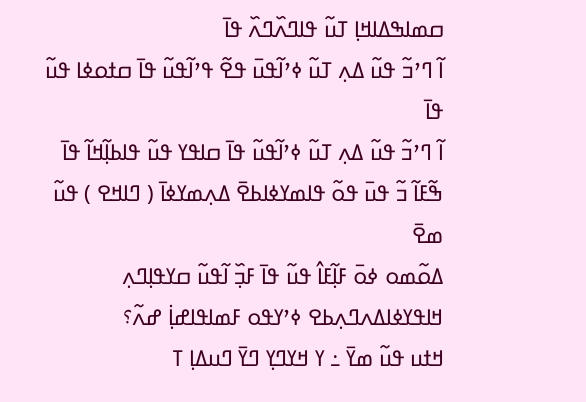ߛߘߊߒߡߊߞߊ߲ ߠߎ߬ ߟߊߣߍ߰ߣߍ߰ ߟߊ߫
ߊ߬ ߣߴߏ߬ ߟߎ߬ ߡߍ߲ ߠߎ߬ ߦߴߊ߬ߟߎ߫ ߟߐ߬ ߟߴߊ߬ߟߎ߬ ߟߊ߫ ߛߙߋߦߊ ߟߎ߬ ߟߊ߫
ߊ߬ ߣߴߏ߬ ߟߎ߬ ߡߍ߲ ߠߎ߬ ߦߴߊ߬ߟߎ߬ ߟߊ߫ ߛߊߟߌ ߟߎ߬ ߟߊߕߊ߲߬ߞߊ߬ ߟߊ߫
ߒ߬ߓߊ߬ ߏ߬ ߟߎ߫ ߟߋ߬ ߟߊߘߌߦߊߕߐ߫ ߡߍ߲ߘߌߦߊ߫ ( ߣߊߞߐ ) ߟߎ߬ ߘߐ߫
ߡߋ߬ߘߋ ߦߋ߫ ߓߊ߲߬ߓߊ߮ ߟߎ߬ ߟߊ߫ ߓߏ߲߰ ߊ߬ߟߎ߬ ߛߌߟߊ߲ߣߍ߲ ߞߊߟߌߦߊߡߍߣߍ߲ߕߐ ߦߴߌߟߋ ߓߘߊߟߊߝߊ߲߭ ߝߍ߬؟
ߞߙߎ ߟߎ߬ ߘߌ߫ ߸ ߌ ߞߌߣߌ߲ ߣߌ߫ ߣߎߡߊ߲ ߠ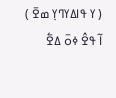( ߌ ߟߊߡߌߣߌ߲ ߘߐ߫ )
ߊ߬ ߟߐ߮ ߦߋ߫ ߡߐ߱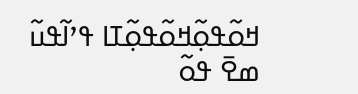ߞߋ߬ߟߋ߲߬ߞߋ߬ߟߋ߲߬ߠߊ ߟߴߊ߬ߟߎ߬ ߘߐ߫ ߟߋ߬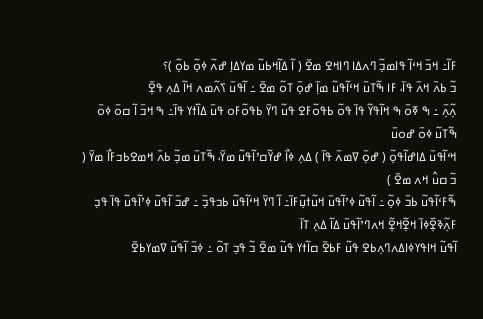ߓߊ߬߸ ߞߏ߫ ߞߵߊ߬ ߟߊߘߏ߲߬ ߣߍߡߊ ߣߊߞߐ ߘߐ߫ ( ߊ߬ ߡߊ߲߬ߞߕߎ߬ ߘߌߡߊ߲ ߝߍ߬ ߦߋ߲߬ ߕߋ߲߬ )؟
ߏ߬ ߕߍ߫ ߞߍ߫ ߟߊ߫، ߓߊ ߒ߬ߠߎ߫ ߞߵߊ߬ߟߎ߬ ߘߊ߲߫ ߝߋ߲߫ ߠߋ߬ ߘߐ߫ ߸ ߊ߬ߟߎ߫ ߖߍ߬ߘߍ ߞߊ߬ ߡߍ߲ ߟߐ߲߫
ߍ߲߬ߍ߲߫ ߸ ߒ ߧߋ߫ ߒ ߞߊ߬ߟߌ߬ ߟߊ߫ ߟߋ߬ ߕߟߋ߬ߓߐ ߟߎ߬ ߣߌ߫ ߕߟߋ߬ߓߋ ߟߎ߫ ߡߊ߰ߙߌ ߟߊ߫߸ ߒ ߞߏ߫ ߊ߬ ߛߋ߫ ߦߋ߫ ߒ߬ߠߎ߬ ߦߋ߫ ߝߋߎ߫
ߞߵߊ߬ߟߎ߫ ߡߊߝߊ߬ߟߋ߲߬ ( ߝߋ߲߫ ߜߘߍ߫ ߟߊ߫ ) ߡߍ߲ ߦߊ߯ ߝߌ߬ߛߴߊ߬ߟߎ߬ ߘߌ߫، ߒ߬ߠߎ߫ ߘߏ߲߬ ߕߍ߫ ߞߘߐߕߏߓߊ߯ ߘߌ߫ ( ߏ߬ ߛߎ߮ ߞߍ ߘߐ߫ )
ߒ߬ߓߵߊ߬ߟߎ߬ ߕߏ߫ ߦߋ߲߬ ߸ ߊ߬ߟߎ߬ ߦߴߊ߬ߟߎ߫ ߞߎ߬ߙߎ߲߬ߓߊ߫߸ ߊ߬ ߣߌ߫ ߞߵߊ߬ߟߎ߬ ߕߏߟߏ߲߫ ߸ ߝߏ߫ ߊ߬ߟߎ߬ ߦߴߊ߬ߟߎ߬ ߟߊ߫ ߟߏ߲ ߓߍ߲߬ߢߐ߲߰ߦߊ߫ ߞߐ߲߬ߞߐ߲߬ ߞߍߣߴߊ߬ߟߎ߫ ߡߊ߬ ߡߍ߲ ߠߊ߫
ߊ߬ߟߎ߬ ߞߊߟߌߦߊߡߍߣߍ߲ߕߐ ߟߎ߬ ߓߕߐ߫ ߛߊ߬ߙߌ ߟߎ߬ ߘߐ߫ ߏ߬ ߟߏ߲ ߠߋ߬ ߸ ߦߏ߫ ߊ߬ߟߎ߬ ߜߘߌߕߐ߫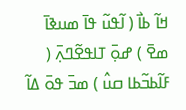ߞߊ߬ ߕߊ߯ ( ߊ߬ߟߎ߬ ߟߊ߫ ߘߎߢߊ߫ ߘߐ߫ ) ߝߋ߲߫ ߠߊߟߐ߬ߣߍ߲߫ ( ߓߊ߬ߕߏ߬ߕߊ ߛߎ߮ ) ߘߏ߫ ߟߋ߫ ߡߊ߬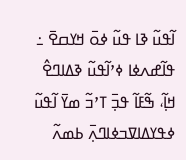ߊ߬ߟߎ߬ ߢߊ ߟߎ߬ ߦߋ߫ ߞߌߛߐ߫ ߸ ߟߊ߬ߝߍߦߊ ߦߴߊ߬ߟߎ߬ ߢߡߊߣߐ߮ ߞߊ߲߬، ߒ߬ߓߊ߬ ߟߏ߲߫ ߠߴߏ߬ ߘߌ߫ ߊ߬ߟߎ߬ ߦߟߌߡߊߜߏߦߊߣߍ߲߫ ߕߘߍ߬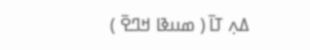ߡߍ߲ ߠߊ߫ ( ߘߎߢߊ ߞߣߐ߫ )